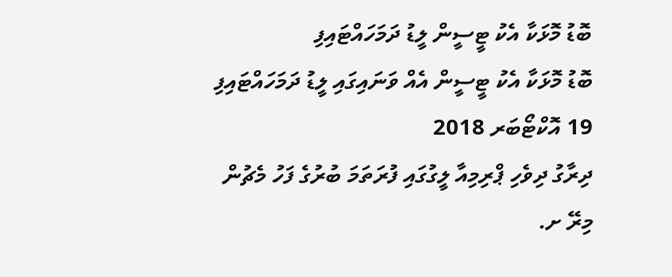ބޮޑު މޮޅަކާ އެކު ޓީސީން ލީޑު ދަމަހައްޓައިފި
ބޮޑު މޮޅަކާ އެކު ޓީސީން އެއް ވަނައިގައި ލީޑު ދަމަހައްޓައިފި
19 އޮކްޓޯބަރ 2018
ދިރާގު ދިވެހި ޕްރިމިއާ ލީގުގައި ފުރަތަމަ ބުރުގެ ފަހު މެޗުން މިރޭ ށ.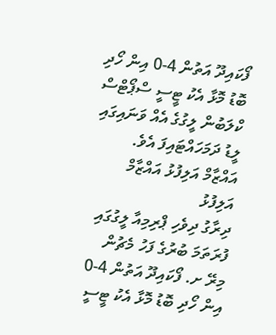ފޯކައިދޫ އަތުން 4-0 އިން ހޯދި ބޮޑު މޮޅާ އެކު ޓީސީ ސްޕޯޓްސް ކްލަބުން ލީގުގެ އެއް ވަނައިގައި ލީޑު ދަމަހައްޓައިފަ އެވެ.
އައްޒާމް އަލިފުޅު އައްޒާމް އަލިފުޅު
ދިރާގު ދިވެހި ޕްރިމިއާ ލީގުގައި ފުރަތަމަ ބުރުގެ ފަހު މެޗުން މިރޭ ށ. ފޯކައިދޫ އަތުން 4-0 އިން ހޯދި ބޮޑު މޮޅާ އެކު ޓީސީ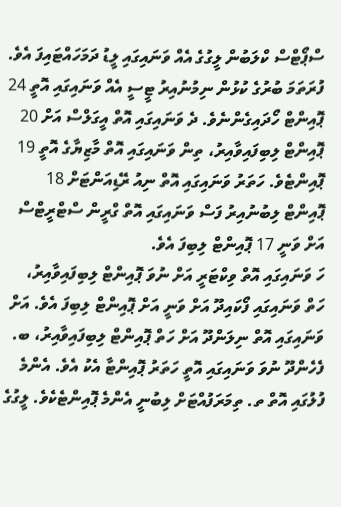ސްޕޯޓްސް ކްލަބުން ލީގުގެ އެއް ވަނައިގައި ލީޑު ދަމަހައްޓައިފަ އެވެ.
ފުރަތަމަ ބުރުގެ ކުޅުން ނިމުނުއިރު ޓީސީ އެއް ވަނައިގައި އޮތީ 24 ޕޮއިންޓް ހޯދައިގެންނެވެ. ދެ ވަނައިގައި އޮތް އީގަލްސް އަށް 20 ޕޮއިންޓް ލިބިފައިވާއިރު، ތިން ވަނައިގައި އޮތް މާޒިޔާގެ އޮތީ 19 ޕޮއިންޓެވެ. ހަތަރު ވަނައިގައި އޮތް ނިއު ރޭޑިއަންޓަށް 18 ޕޮއިންޓް ލިބުނުއިރު ފަސް ވަނައިގައި އޮތް ގްރީން ސްޓްރީޓްސް އަށް ވަނީ 17 ޕޮއިންޓް ލިބިފަ އެވެ.
ހަ ވަނައިގައި އޮތް ވިކްޓަރީ އަށް ނުވަ ޕޮއިންޓް ލިބިފައިވާއިރު، ހަތް ވަނައިގައި ފޯކައިދޫ އަށް ވަނީ އަށް ޕޮއިންޓް ލިބިފަ އެވެ. އަށް ވަނައިގައި އޮތް ނިލަންދޫ އަށް ހަތް ޕޮއިންޓް ލިބިފައިވާއިރު، ބ. ފެހެންދޫ ނުވަ ވަނައިގައި އޮތީ ހަތަރު ޕޮއިންޓާ އެކު އެވެ. އެންމެ ފުލުގައި އޮތް ތ. ތިމަރަފުއްޓަށް ލިބުނީ އެންމެ ޕޮއިންޓެކެވެ. ލީގުގެ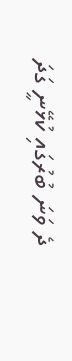ދެ ވަނަ ބުރުގައި ކުޅޭނީ ގަދަ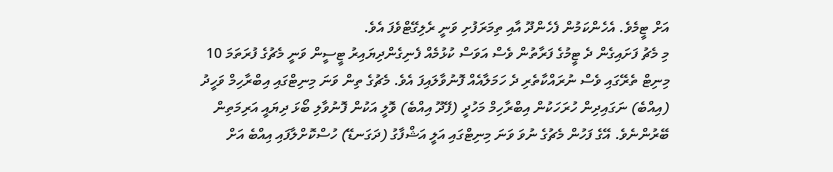އަށް ޓީމެވެ. އެހެންކަމުން ފެހެންދޫ އާއި ތިމަރަފުށި ވަނީ ރެލިގޭޓްވެފަ އެވެ.
މި މެޗު ފަށައިގެން ދެ ޓީމުގެ ފަރާތުން ވެސް އަވަސް ކުޅުމެއް ފެނިގެންދިޔައިރު ޓީސީން ވަނީ މެޗުގެ ފުރަތަމަ 10 މިނިޓް ތެރޭގައި ވެސް ނުރައްކާތެރި ދެ ހަމަލާއެއް ފޮނުވާލައިފަ އެވެ. މެޗުގެ ތިން ވަނަ މިނިޓްގައި އިބްރާހިމް ވަހީދު (އިއްބެ) ނަގައިދިން ހުރަހަކުން އިބްރާހިމް މަހުދީ (ފޭދޫ އިއްބެ) ވޮލީ އަކުން ފޮނުވާލި ބޯޅަ ދިޔައީ އަރިމަތިން ބޭރުންނެވެ. އޭގެ ފަހުން މެޗުގެ ނުވަ ވަނަ މިނިޓްގައި އަލީ އަޝްފާގު (ދަގަނޑޭ) ހުސްކޮށްލާފައި އިއްބެ އަށް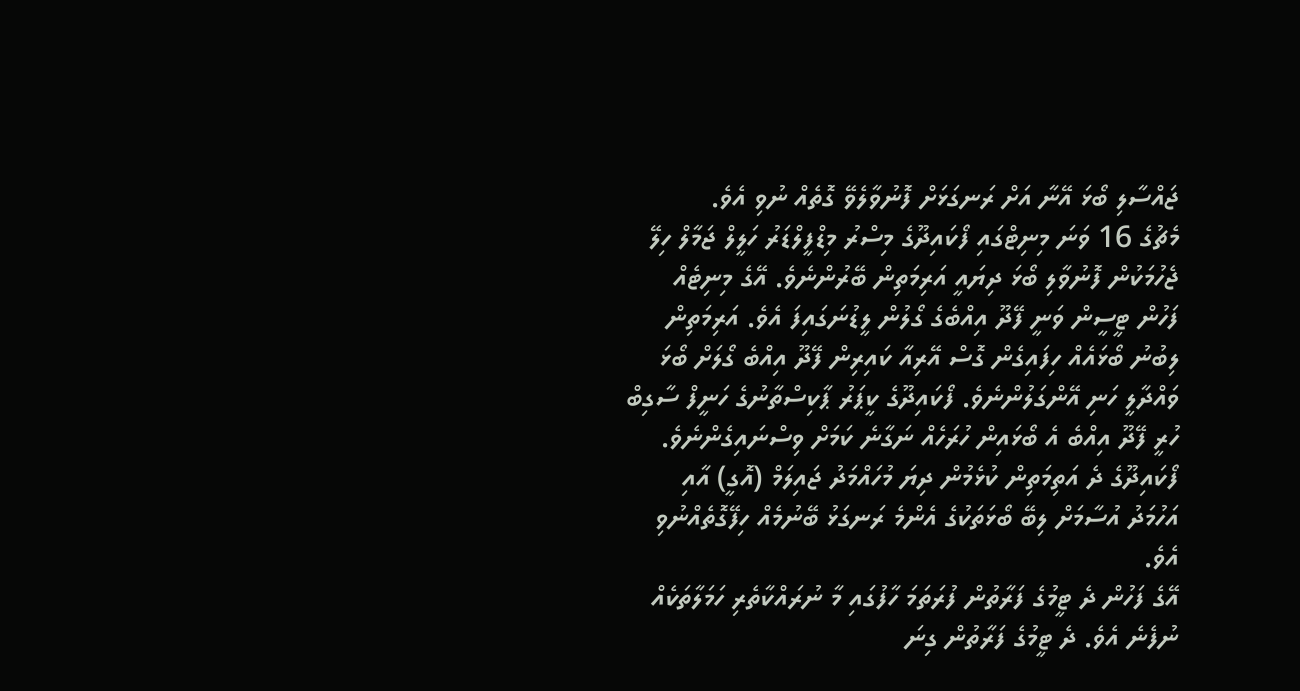ޖައްސާލި ބޯޅަ އޭނާ އަށް ރަނގަޅަށް ފޮނުވާލެވޭ ގޮތެއް ނުވި އެވެ.
މެޗުގެ 16 ވަނަ މިނިޓްގައި ފޯކައިދޫގެ މިސްރު މިޑްފީލްޑަރު ހަލީލް ޖަމާލް ހިލޭ ޖެހުމަކުން ފޮނުވާލި ބޯޅަ ދިޔައީ އަރިމަތިން ބޭރުންނެވެ. އޭގެ މިނިޓެއް ފަހުން ޓީސީން ވަނީ ފޭދޫ އިއްބެގެ ގޯލުން ލީޑުނަގައިފަ އެވެ. އަރިމަތިން ލިބުނު ބޯޅައެއް ހިފައިގެން ގޮސް އޭރިއާ ކައިރިން ފޭދޫ އިއްބެ ގޯލަށް ބޯޅަ ވައްދާލީ ހަނި އޭންގަލުންނެވެ. ފޯކައިދޫގެ ކީޕަރު ޕާކިސްތާނުގެ ހަނީފް ސާގިބް ހުރީ ފޭދޫ އިއްބެ އެ ބޯޅައިން ހުރަހެއް ނަގާނެ ކަމަށް ވިސްނައިގެންނެވެ.
ފޯކައިދޫގެ ދެ އަތިމަތިން ކުޅެމުން ދިޔަ މުހައްމަދު ޖައިލަމް (އޮގީ) އާއި އަހުމަދު އުސާމަށް ލިބޭ ބޯޅަތަކުގެ އެންމެ ރަނގަޅު ބޭނުމެއް ހިފޭގޮތެއްނުވި އެވެ.
އޭގެ ފަހުން ދެ ޓީމުގެ ފަރާތުން ފުރަތަމަ ހާފުގައި މާ ނުރައްކާތެރި ހަމަލާތަކެއް ނުފެނެ އެވެ. ދެ ޓީމުގެ ފަރާތުން ގިނަ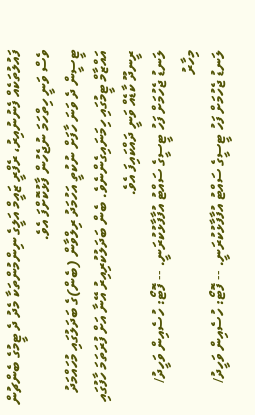ފައުލުތަކެއް ފެނުނުއިރު، ރެފްރީ ޒައީމް އަލީގެ ނިންމުންތަކާ މެދު ދެ ޓީމުގެ ބެންޗުން ވެސް ވަނީ ހިތްހަމަ ނުޖެހުން ފާޅުކޮށްފަ އެވެ.
ޓީސީން ދެ ވަނަ ހާފަށް ނުކުތީ އަހުމަދު ރިލްވާން (ބެން)ގެ ބަދަލުގައި މުހައްމަދު އައްޒާމް ޓީމުގައި ހިމަނައިގެންނެވެ. ބެން ބަދަލުކުރިއިރު އޭނާ އަށް ފުރަތަމަ ހާފުގައި ރީނދޫ ކާޑެއް ވަނީ ދައްކައިފަ އެވެ.
ލަނޑު ޖެހުމަށް ފަހު ޓީސީގެ ސައްޓު އުފާފާޅުކުރަނީ. -- ފޮޓޯ: ހުސެއިން ވަހީދު/ މިހާރު
ލަނޑު ޖެހުމަށް ފަހު ޓީސީގެ ސައްޓު އުފާފާޅުކުރަނީ. -- ފޮޓޯ: ހުސެއިން ވަހީދު/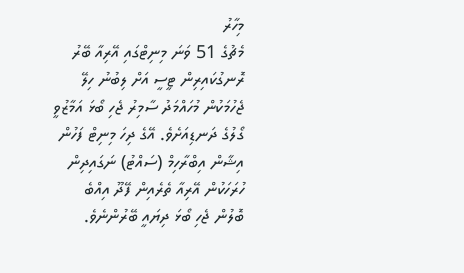މިހާރު
މެޗުގެ 51 ވަނަ މިނިޓްގައި އޭރިއާ ބޭރު ރޮނގުކައިރިން ޓީސީ އަށް ލިބުނު ހިލޭ ޖެހުމަކުން މުހައްމަދު ސާމިރު ޖެހި ބޯޅަ އަމާޒުވީ ގޯލުގެ ދަނޑިއަށެވެ. އޭގެ ދިހަ މިނިޓް ފަހުން އިޝާން އިބްރާހިމް (ސައްޓު) ނަގައިދިން ހުރަހަކުން އޭރިއާ ތެރެއިން ފޭދޫ އިއްބެ ބޮލުން ޖެހި ބޯޅަ ދިޔައީ ބޭރުންނެވެ.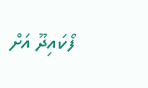ފޯކައިދޫ އަށް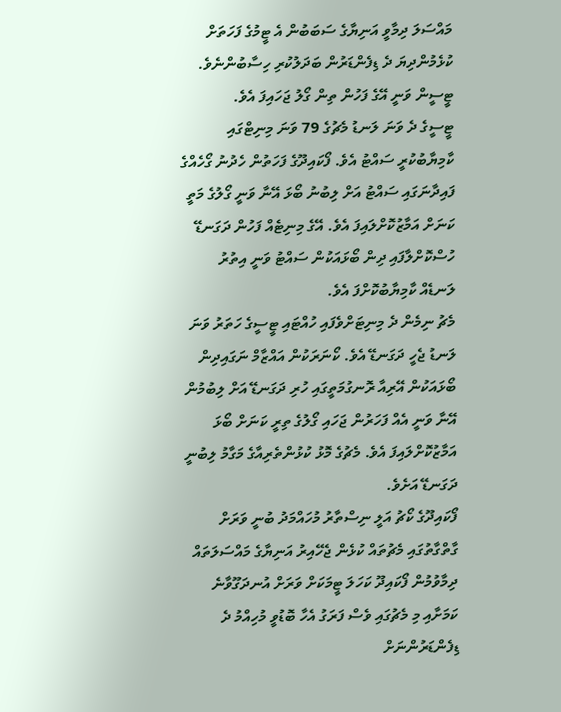މައްސަލަ ދިމާވީ އަނިޔާގެ ސަބަބުން އެ ޓީމުގެ ފަހަތަށް ކުޅެމުންދިޔަ ދެ ޑިފެންޑަރުން ބަދަލުކުރި ހިސާބުންނެވެ. ޓީސީން ވަނީ އޭގެ ފަހުން ތިން ގޯލު ޖަހައިފަ އެވެ.
ޓީސީގެ ދެ ވަނަ ލަނޑު މެޗުގެ 79 ވަނަ މިނިޓްގައި ކާމިޔާބުކުރީ ސައްޓު އެވެ. ފޯކައިދޫގެ ފަހަތުން ހެދުނު ގޯހެއްގެ ފައިދާނަގައި ސައްޓު އަށް ލިބުނު ބޯޅަ އޭނާ ވަނީ ގޯލުގެ މަތީ ކަނަށް އަމާޒުކޮށްލައިފަ އެވެ. އޭގެ މިނިޓެއް ފަހުން ދަގަނޑޭ ހުސްކޮށްލާފައި ދިން ބޯޅައަކުން ސައްޓު ވަނީ އިތުރު ލަނޑެއް ކާމިޔާބުކޮށްފަ އެވެ.
މެޗު ނިމެން ދެ މިނިޓަށްވެފައި ހުއްޓައި ޓީސީގެ ހަތަރު ވަނަ ލަނޑު ޖެހީ ދަގަނޑޭ އެވެ. ކޯނަރަކުން އައްޒާމް ނަގައިދިން ބޯޅައަކުން އޭރިއާ ރޮނގުމަތީގައި ހުރި ދަގަނޑޭ އަށް ލިބުމުން އޭނާ ވަނީ އެއް ފަހަރުން ޖަހައި ގޯލުގެ ތިރީ ކަނަށް ބޯޅަ އަމާޒުކޮށްލައިފަ އެވެ. މެޗުގެ މޮޅު ކުޅުންތެރިއާގެ މަގާމު ލިބުނީ ދަގަނޑޭ އަށެވެ.
ފޯކައިދޫގެ ކޯޗު އަލީ ނިސްތާރު މުހައްމަދު ބުނީ ވަރަށް ގާތްގާތުގައި މެޗުތައް ކުޅެން ޖެހޭއިރު އަނިޔާގެ މައްސަލަތައް ދިމާވުމުން ފޯކައިދޫ ކަހަލަ ޓީމަކަށް ވަރަށް އުނދަގޫވާނެ ކަމަށާއި މި މެޗުގައި ވެސް ފަރަގު އެހާ ބޮޑުވީ މުހިއްމު ދެ ޑިފެންޑަރުންނަށް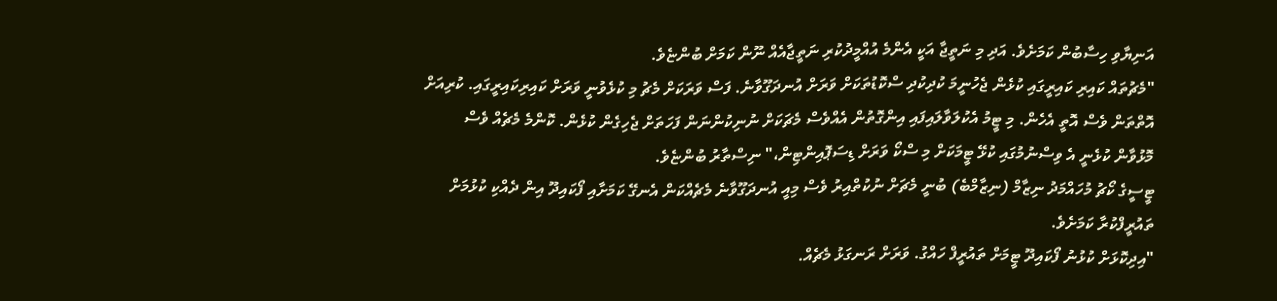އަނިޔާވި ހިސާބުން ކަމަށެވެ. އަދި މި ނަތީޖާ އަކީ އެންމެ އުއްމީދުކުރި ނަތީޖާއެއް ނޫން ކަމަށް ބުންޏެވެ.
"މެޗުތައް ކައިރި ކައިރީގައި ކުޅެން ޖެހުނީމަ ކުދިކުދި ސްކޮޑުތަކަށް ވަރަށް އުނދަގޫވާނެ. ފަސް ވަރަކަށް މެޗު މި ކުޅެވުނީ ވަރަށް ކައިރިކައިރީގައި. ކުރިއަށް އޮތްތަން ވެސް އޮތީ އެހެން. މި ޓީމު އެކުލަވާލައިފައި އިންގޮތުން އެއްވެސް މެޗަކަށް ނުނިކުންނަން ފަހަތަށް ޖެހިގެން ކުޅެން. ކޮންމެ މެޗެއް ވެސް މޮޅުވާން ކުޅެނީ އެ ވިސްނުމުގައި ކުޅޭ ޓީމަކަށް މި ސްކޯ ވަރަށް ޑިސަޕޮއިންޓިން،" ނިސްތާރު ބުންޏެވެ.
ޓީސީގެ ކޯޗު މުހައްމަދު ނިޒާމް (ނިޒާމްބެ) ބުނީ މެޗަށް ނުކުތްއިރު ވެސް މިއީ އުނދަގޫވާނެ މެޗެއްކަން އެނގޭ ކަމަށާއި ފޯކައިދޫ އިން ދެއްކި ކުޅުމަށް ތައުރީފްކުރާ ކަމަށެވެ.
"އިދިކޮޅަށް ކުޅުނު ފޯކައިދޫ ޓީމަށް ތައުރީފް ހައްގު. ވަރަށް ރަނގަޅު މެޗެއް.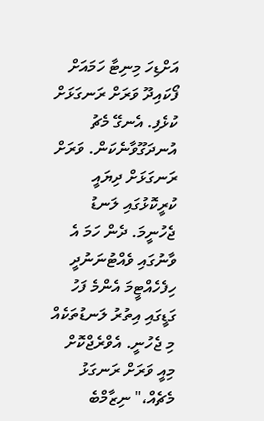އަށްޑިހަ މިނިޓާ ހަމައަށް ފޯކައިދޫ ވަރަށް ރަނގަޅަށް ކުޅެފި. އެނގޭ މެޗު އުނދަގޫވާނެކަން. ވަރަށް ރަނގަޅަށް ދިޔައީ ކުރީކޮޅުގައި ލަނޑު ޖެހުނީމަ. ދެން ހަމަ އެ ވާނުގައި ވެއްޓުނަނުދީ ހިފެހެއްޓީމަ އެންމެ ފަހު ގަޑީގައި އިތުރު ލަނޑުތަކެއް މި ޖެހުނީ. އެވްރެޖްކޮށް މިއީ ވަރަށް ރަނގަޅު މެޗެއް،" ނިޒާމްބެ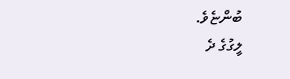ބުންޏެވެ.
ލީގުގެ ދެ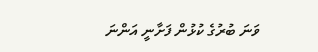ވަނަ ބުރުގެ ކުޅުން ފަށާނީ އަންނަ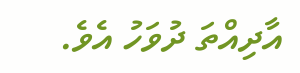އާދިއްތަ ދުވަހު އެވެ.